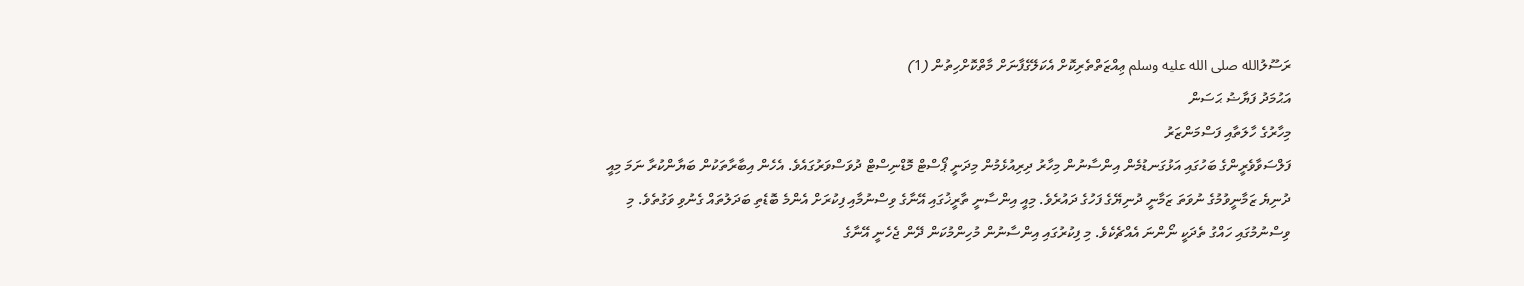ރަސޫލުالله صلى الله عليه وسلم ޢިއްޒަތްތެރިކޮށް އެކަލޭގެފާނަށް މާތްކޮށްހިތުން (1)
އަޙުމަދު ފަޔާޟު ޙަސަން
މިހާރުގެ ހާލަތާއި ފަސްމަންޒަރު
ފަލްސަވާވެރީންގެ ބަހުގައި އަޅުގަނޑުމެން އިންސާނުން މިހާރު ދިރިއުޅެމުން މިދަނީ ޕޯސްޓް މޮޑްނިސްޓް ދުވަސްވަރުގައެވެ. އެހެން އިބާރާތަކުން ބަޔާންކުރާ ނަމަ މިއީ ދުނިޔެ ޒަމާނީވުމުގެ ނުވަތަ ޒަމާނީ ދުނިޔޭގެ ފަހުގެ ދައުރެވެ. މިއީ އިންސާނީ ތާރީޚުގައި އޭނާގެ ވިސްނުމާއި ފިކުރަށް އެންމެ ބޮޑެތި ބަދަލުތައް ގެނުވި ވަގުތެވެ. މި ވިސްނުމުގައި ހައްގު ތެދަކީ ނޯންނަ އެއްޗެކެވެ. މި ފިކުރުގައި އިންސާނުން މުހިންމުކަން ދޭން ޖެހެނީ އޭނާގެ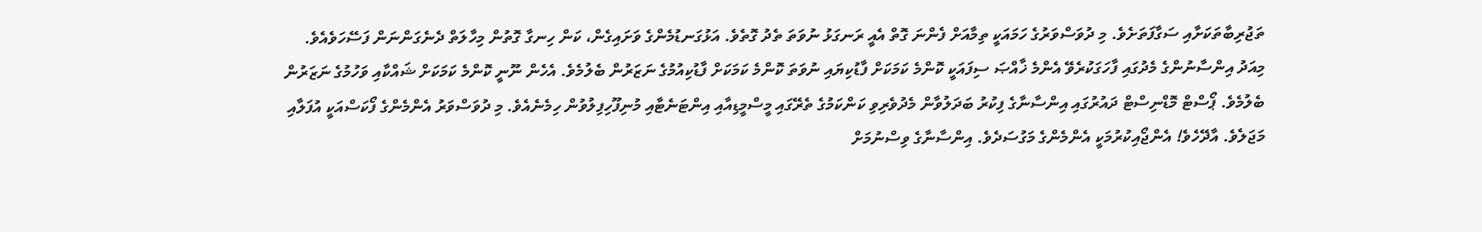ތަޖުރިބާތަކަށާއި ސަގާފަތަށެވެ. މި ދުވަސްވަރުގެ ހަމައަކީ ތިމާއަށް ފެންނަ ގޮތް އެއީ ރަނގަޅު ނުވަތަ ތެދު ގޮތެވެ. އަޅުގަނޑުމެންގެ ވަށައިގެން، ކަން ހިނގާ ގޮތުން މިހާލަތް ދެނެގަންނަން ފަސޭހަވެއެވެ.
މިއަދު އިންސާނުންގެ މެދުގައި ފާހަގަކުރެވޭ އެންމެ ޚާއްޞަ ސިފައަކީ ކޮންމެ ކަމަކަށް ފާޑުކިޔައި ނުވަތަ ކޮންމެ ކަމަކަށް ފާޑުކިއުމުގެ ނަޒަރުން ބެލުމެވެ. އެހެން ނޫނީ ކޮންމެ ކަމަކަށް ޝައްކާއި ވަހުމުގެ ނަޒަރުން ބެލުމެވެ. ޕޯސްޓް މޮޑްނިސްޓް ދައުރުގައި އިންސާނާގެ ފިކުރު ބަދަލުވާން މެދުވެރިވި ކަންކަމުގެ ތެރޭގައި މީސްމީޑިއާއި އިންޓަނެޓާއި މުނިފޫހިފިލުވުން ހިމެނެއެވެ. މި ދުވަސްވަރު އެންމެންގެ ފޯކަސްއަކީ އުފަލާއި މަޖަލެވެ. އާދޭހެވެ! އެންޖޯއިކުރުމަކީ އެންމެންގެ މަގުސަދެވެ. އިންސާނާގެ ވިސްނުމަށް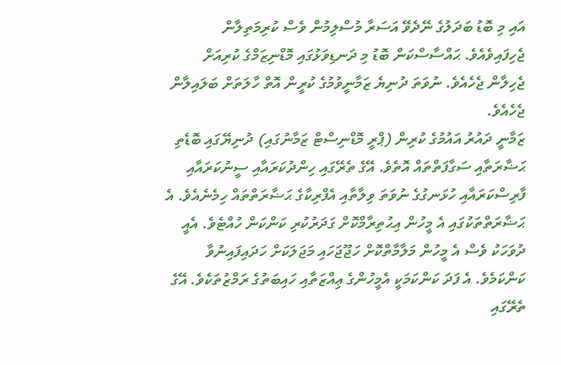އައި މި ބޮޑު ބަދަލުގެ ނޭދެވޭ އަސަރާ މުސްލިމުން ވެސް ކުރިމަތިލާން ޖެހިފައިވެއެވެ. ޙައްސާސްކަން ބޮޑު މި ދަނޑިވަޅުގައި މޮޑްނިޒަމްގެ ކުރިއަށް ޖެހިލާން ޖެހެއެވެ. ނުވަތަ ދުނިޔެ ޒަމާނީވުމުގެ ކުރީން އޮތް ހާލަތަށް ބަލައިލާން ޖެހެއެވެ.
ޒަމާނީ ދައުރު އައުމުގެ ކުރިން (ޕްރީ މޮޑްނިސްޓް ޒަމާނުގައި) ދުނިޔޭގައި ބޮޑެތި ޙަޟާރަތާއި ސަގާފަތްތައް އޮތެވެ. އޭގެ ތެރޭގައި ހިންދުކަރައާއި ސީނުކަރައާއި ފާރިސްކަރައާއި ހުޅަނގުގެ ނުވަތަ ވިލާތާއި އެފްރިކާގެ ޙަޟާރަތްތައް ހިމެނެއެވެ. އެ ޙަޟާރަތްތަކުގައި އެ މީހުން އިޙުތިރާމްކޮށް ގަދަރުކުރި ކަންކަން ހުއްޓެވެ. އެއީ ދުވަހަކު ވެސް އެ މީހުން މަލާމާތްކޮށް ހަޖޫޖަހައި މަޖަލަކަށް ހަދައިފައިނުވާ ކަންކަމެވެ. އެ ފަދަ ކަންކަމަކީ އެމީހުންގެ ޢިއްޒަތާއި ހައިބަތުގެ ރަމްޒުތަކެވެ. އޭގެ ތެރޭގައި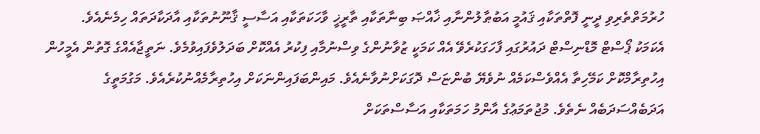ހުރުމަތްތެރިވި ދީނީ ފޮތްތަކާއި ޤައުމީ އަބުޠާލުންނާއި ޚާއްޞަ ބިނާތަކާއި ތާރީޚީ ވާހަކަތަކާއި އަސާސީ ޤާނޫނުތަކާއި އާދަކާދަތައް ހިމެނެއެވެ.
އެކަމަކު ޕޯސްޓް މޮޑްނިސްޓް ދައުރުގައި ފާހަގަކުރެވޭ އެއް ކަމަކީ ޒުވާނުންގެ ވިސްނުމާއި ފިކުރު އެއްކޮށް ބަދަލުވެފައިވުމެވެ. ނަތީޖާއެއްގެ ގޮތުން އެމީހުން އިހުތިރާމްކޮށް ކަމޭހިތާ އެއްވެސްކަމެއް ނުވެޔޭ ބުންޏަސް ދޮގަކަށްނުވާނެއެވެ. މައިންބަފައިންނަކަށް އިހުތިރާމެއްނުކުރެއެވެ. މަގުމަތީގެ އަދަބެއްސަދަބެއް ނެތެވެ. މުޖުތަމަޢުގެ އާންމު ހަމަތަކާއި އަސާސްތަކަށް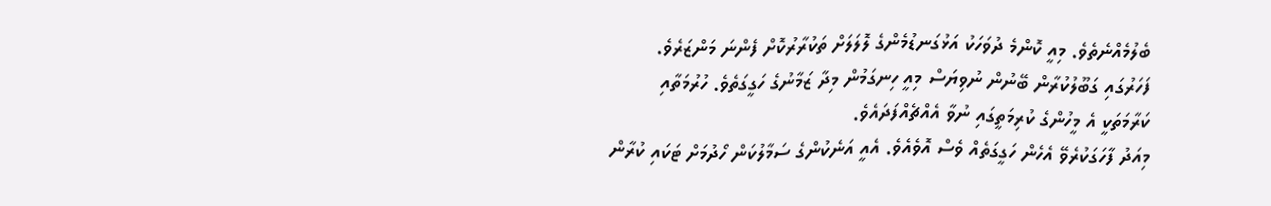ބެލުމެއްނެތެވެ. މިއީ ކޮންމެ ދުވަހަކު އަޅުގަނޑުމެންގެ ލޮލަލަށް ތަކުރާރުކޮށް ފެންނަ މަންޒަރެވެ. ފަހަރުގައި ގަބޫލުކުރާން ބޭނުން ނުވިޔަސް މިއީ ހިނގަމުން މިދާ ޒަމާނުގެ ހަގީގަތެވެ. ހުރުމަތާއި ކަރާމަތަކީ އެ މީހުންގެ ކުރިމަތީގައި ނުވާ އެއްޗެއްފަދައެވެ.
މިއަދު ފާހަގަކުރެވޭ އެހެން ހަގީގަތެއް ވެސް އޮވެއެވެ. އެއީ އަނެކުންގެ ސަމާލުކަން ހޯދުމަށް ޓަކައި ކުރާން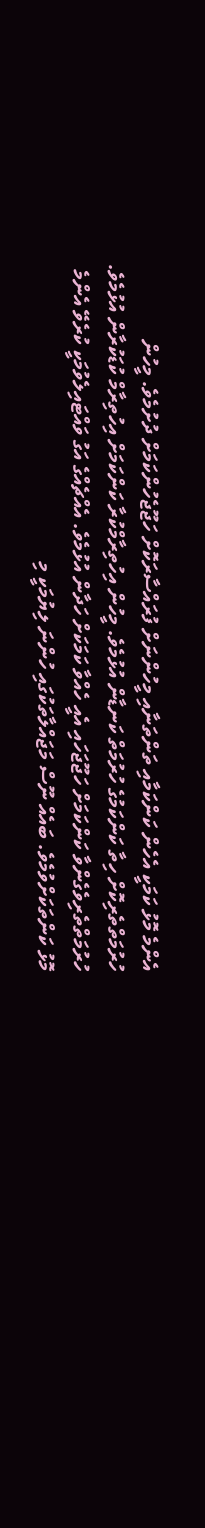އެންމެ މޮޅު ކަމަކީ އެހެން ކަންކަމާއި ތަންތަނާއި މީހުންނަށް ފުރައްސާރަކޮށް ހަޖޫޖެހުންކަމަށް ދުށުމެވެ. މީހުން ހުރުމަތްތެރިކޮށް ހިތާ ކަންކަމުގެ ހުރުމަތް ކަނޑާން އުޅުމެވެ. މީހުން އިހުތިރާމްކުރާ ކަންކަމަށް އިހުތިރާމް ކުޑަކުރާން އުޅުމެވެ. ހުރުމަތްތެރިވެގެންވާ ކަންކަމަށް ހަޖޫޖަހައި އެއީ ހެއްވާ ކަމަކަށް ހަދާން އުޅުމެވެ. އެއްޗެއްގެ އަގު ވައްޓައިލެވުމަކީ ކުރެވޭ އެންމެ މޮޅު ކަންތަކަށްވުމެވެ. ބައެއް ނޫސް މަޖައްލާތަކުގައި ހުންނަ ލިޔުމަކީ މި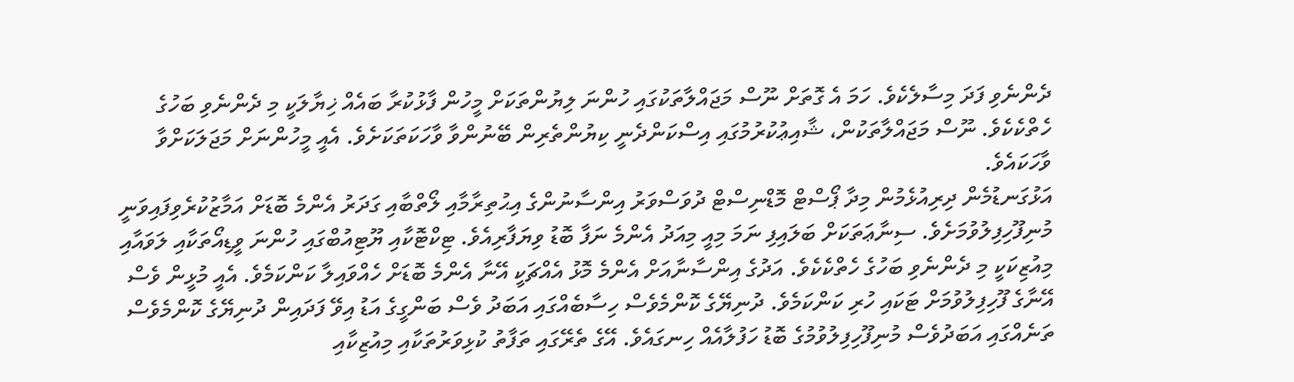ދެންނެވި ފަދަ މިސާލެކެވެ. ހަމަ އެ ގޮތަށް ނޫސް މަޖައްލާތަކުގައި ހުންނަ ލިޔުންތަކަށް މީހުން ފާޅުކުރާ ބައެއް ޚިޔާލަކީ މި ދެންނެވި ބަހުގެ ހެތްކެކެވެ. ނޫސް މަޖައްލާތަކުން، ޝާއިޢުކުރުމުގައި އިސްކަންދެނީ ކިޔުންތެރިން ބޭނުންވާ ވާހަކަތަކަށެވެ. އެއީ މީހުންނަށް މަޖަލަކަށްވާ ވާހަކައެވެ.
އަޅުގަނޑުމެން ދިރިއުޅެމުން މިދާ ޕޯސްޓް މޮޑްނިސްޓް ދުވަސްވަރު އިންސާނުންގެ އިޙުތިރާމާއި ލޯތްބާއި ގަދަރު އެންމެ ބޮޑަށް އަމާޒުކުރެވިފައިވަނީ މުނިފޫހިފިލުވުމަށެވެ. ސިނާޢަތަކަށް ބަލައިފި ނަމަ މިއީ މިއަދު އެންމެ ނަފާ ބޮޑު ވިޔަފާރިއެވެ. ޓިކްޓޮކާއި ޔޫޓިއުބްގައި ހުންނަ ވީޑިއޯތަކާއި ލަވައާއި މިއުޒިކަކީ މި ދެންނެވި ބަހުގެ ހެތްކެކެވެ. އަދުގެ އިންސާނާއަށް އެންމެ މޮޅު އެއްޗަކީ އޭނާ އެންމެ ބޮޑަށް ހެއްވައިލާ ކަންކަމެވެ. އެއީ މުޅީން ވެސް އޭނާގެ ފޫހިފިލުވުމަށް ޓަކައި ހުރި ކަންކަމެވެ. ދުނިޔޭގެ ކޮންމެވެސް ހިސާބެއްގައި އަބަދު ވެސް ބަންގީގެ އަޑު އިވޭ ފަދައިން ދުނިޔޭގެ ކޮންމެވެސް ތަނެއްގައި އަބަދުވެސް މުނިފޫހިފިލުވުމުގެ ބޮޑު ހަފުލާއެއް ހިނގައެވެ. އޭގެ ތެރޭގައި ތަފާތު ކުޅިވަރުތަކާއި މިއުޒިކާއި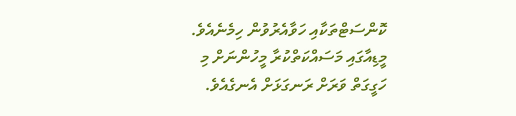ކޮންސަޓްތަކާއި ހަވާއެރުވުން ހިމެނެއެވެ.
މީޑިއާގައި މަސައްކަތްކުރާ މީހުންނަށް މި ހަގީގަތް ވަރަށް ރަނގަޅަށް އެނގެއެވެ.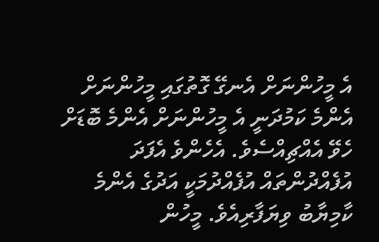އެ މީހުންނަށް އެނގޭ ގޮތުގައި މީހުންނަށް އެންމެ ކަމުދަނީ އެ މީހުންނަށް އެންމެ ބޮޑަށް ހެވޭ އެއްޗިއްސެވެ. އެހެންވެ އެފަދަ އުފެއްދުންތައް އުފެއްދުމަކީ އަދުގެ އެންމެ ކާމިޔާބު ވިޔަފާރިއެވެ. މީހުން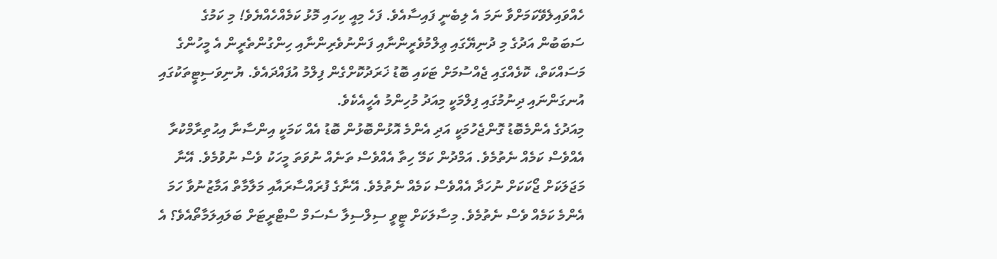ހެއްވައިލެވޭކަމަށްވާ ނަމަ އެ ލިބެނީ ފައިސާއެވެ. ފަހެ މިއީ ކިހައި މޮޅު ކަމެއްހެއްޔެވެ! މި ކަމުގެ ސަބަބުން އަދުގެ މި ދުނިޔޭގައި ޢިލްމުވެރީންނާއި ފަންނުވެރިންނާއި ހިންގުންތެރީން އެ މީހުންގެ މަސައްކަތް، ކޮޅެއްގައި ޖެއްސުމަށް ޓަކައި ބޮޑު ޚަރަދުކޮށްގެން ފިލްމު އުފައްދައެވެ. ޔުނިވަސިޓީތަކުގައި އުނގަންނައި ދިނުމުގައި ފިލްމަކީ މިއަދު މުހިންމު އެހީއެކެވެ.
މިއަދުގެ އެންމެބޮޑު ގޮންޖެހުމަކީ އަދި އެންމެ އޮޅުންބޮޅުން ބޮޑު އެއް ކަމަކީ އިންސާނާ އިޙުތިރާމްކުރާ އެއްވެސް ކަމެއް ނެތުމެވެ. އަމްދުން ކަމޭ ހިތާ އެއްވެސް ތަނެއް ނުވަތަ މީހަކު ވެސް ނުވުމެވެ. އޭނާ މަޖަލަކަށް ޖޯކަކަށް ނުހަދާ އެއްވެސް ކަމެއް ނެތުމެވެ. އޭނާގެ ފުރައްސާރައާއި މަލާމާތް އަމާޒުނުވާ ހަމަ އެންމެ ކަމެއް ވެސް ނެތުމެވެ. މިސާލަކަށް ޓީވީ ސިލްސިލާ ސެސަމް ސްޓްރީޓަށް ބަލައިލަމާތޯއެވެ؟ އެ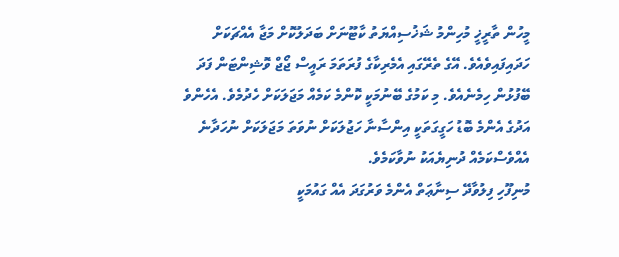މީހުން ތާރީޚީ މުހިންމު ޝަޚުސިއްޔަތު ކާޓޫނަށް ބަދަލުކޮށް މަޖާ އެއްޗަކަށް ހަދައިފައިވެއެވެ. އޭގެ ތެރޭގައި އެމެރިކާގެ ފުރަތަމަ ރައީސް ޖޯޖް ވޮޝިންޓަން ފަދަ ބޭފުޅުން ހިމެނެއެވެ. މި ކަމުގެ ބޭނުމަކީ ކޮންމެ ކަމެއް މަޖަލަކަށް ހެދުމެވެ. އެހެންވެ އަދުގެ އެންމެ ބޮޑު ހަގީގަތަކީ އިންސާނާ ހަޖުލަކަށް ނުވަތަ މަޖަލަކަށް ނުހަދާނެ އެއްވެސްކަމެއް ދުނިޔެއަކު ނުވާކަމެވެ.
މުނިފޫހި ފިލުވާދޭ ސިނާޢަތް އެންމެ ވަރުގަދަ އެއް ގައުމަކީ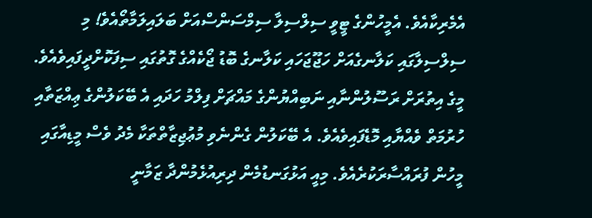އެމެރިކާއެވެ. އެމީހުންގެ ޓީވީ ސިލްސިލާ ސިމްސަންސްއަށް ބަލައިލަމާތޯއެވެ! މި ސިލްސިލާގައި ކަލާނގެއަށް ހަޖޫޖަހައި ކަލާނގެ ބޮޑު ޖޯކެއްގެ ގޮތުގައި ސިފަކޮށްދީފައިވެއެވެ. މީގެ އިތުރަށް ރަސޫލުންނާއި ނަބިއްޔުންގެ މައްޗަށް ފިލްމު ހަދައި އެ ބޭކަލުންގެ ޢިއްޒަތާއި ހުރުމަތް ވެއްޔާއި މޮޑެފައިވެއެވެ. އެ ބޭކަލުން ގެންނެވި މުޢުޖިޒާތްތަކާ މެދު ވެސް މީޑިއާގައި މީހުން ފުރައްސާރަކުރެއެވެ. މިއީ އަޅުގަނޑުމެން ދިރިއުޅެމުންދާ ޒަމާނީ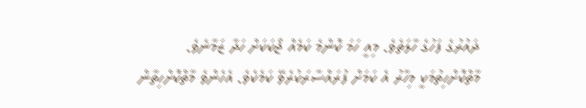ދައުރުގެ ފަހުގެ ހާލަތެވެ. މިއީ ހަމަ ކޮންމެ ކަމެއް ޖޯކަކަށް ހަދާ ޒަމާނެވެ. މާތްކޮށްހިތުމަކީ މިހާރު އެ ކަމަށް ފުރައްސާރަކުރެވޭ ކަމެކެވެ. އެހެންވެ މާތްކޮށްހިތާން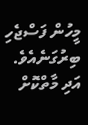މީހުން ފަސްޖެހި ބިރުގަނެއެވެ. އަދި މާތްކޮށް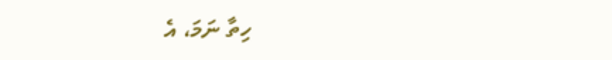ހިތާ ނަމަ، އެ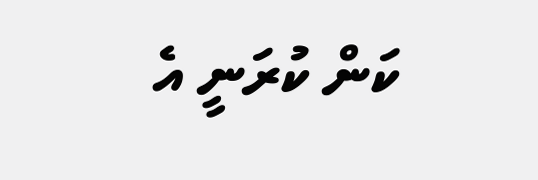ކަން ކުރަނީ އެ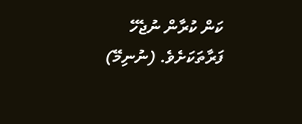ކަން ކުރާން ނުޖެހޭ ފަރާތަކަށެވެ. (ނުނިމޭ)